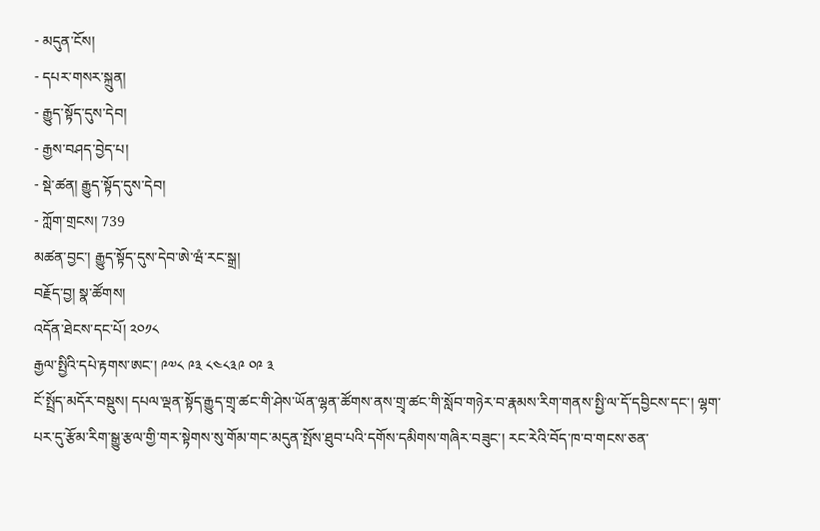- མདུན་ངོས།
- དཔར་གསར་སྐྲུན།
- རྒྱུད་སྟོད་དུས་དེབ།
- རྒྱས་བཤད་བྱེད་པ།
- སྡེ་ཚན། རྒྱུད་སྟོད་དུས་དེབ།
- ཀློག་གྲངས། 739
མཚན་བྱང་། རྒྱུད་སྟོད་དུས་དེབ་ཨེ་ཝཾ་རང་སྒྲ།
བརྗོད་བྱ། སྣ་ཚོགས།
འདོན་ཐེངས་དང་པོ། ༢༠༡༨
རྒྱལ་སྤྱིའི་དཔེ་རྟགས་ཨང་། ༩༧༨ ༩༣ ༨༤༨༣༩ ༠༩ ༣
ངོ་སྤྲོད་མདོར་བསྡུས། དཔལ་ལྡན་སྟོད་རྒྱུད་གྲྭ་ཚང་གི་ཤེས་ཡོན་ལྷན་ཚོགས་ནས་གྲྭ་ཚང་གི་སློབ་གཉེར་བ་རྣམས་རིག་གནས་སྤྱི་ལ་དོ་དབྱིངས་དང་། ལྷག་པར་དུ་རྩོམ་རིག་སྒྱུ་རྩལ་གྱི་གར་སྟེགས་སུ་གོམ་གང་མདུན་སྤོས་ཐུབ་པའི་དགོས་དམིགས་གཞིར་བཟུང་། རང་རེའི་བོད་ཁ་བ་གངས་ཅན་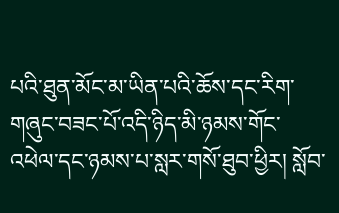པའི་ཐུན་མོང་མ་ཡིན་པའི་ཆོས་དང་རིག་གཞུང་བཟང་པོ་འདི་ཉིད་མི་ཉམས་གོང་འཕེལ་དང་ཉམས་པ་སླར་གསོ་ཐུབ་ཕྱིར། སློབ་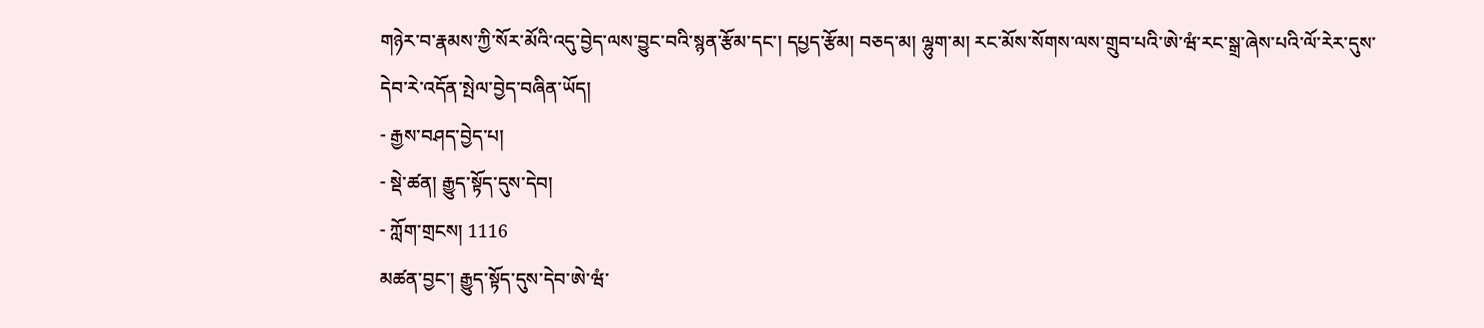གཉེར་བ་རྣམས་ཀྱི་སོར་མོའི་འདུ་བྱེད་ལས་བྱུང་བའི་སྙན་རྩོམ་དང་། དཔྱད་རྩོམ། བཅད་མ། ལྷུག་མ། རང་མོས་སོགས་ལས་གྲུབ་པའི་ཨེ་ཝཾ་རང་སྒྲ་ཞེས་པའི་ལོ་རེར་དུས་དེབ་རེ་འདོན་སྤེལ་བྱེད་བཞིན་ཡོད།
- རྒྱས་བཤད་བྱེད་པ།
- སྡེ་ཚན། རྒྱུད་སྟོད་དུས་དེབ།
- ཀློག་གྲངས། 1116
མཚན་བྱང་། རྒྱུད་སྟོད་དུས་དེབ་ཨེ་ཝཾ་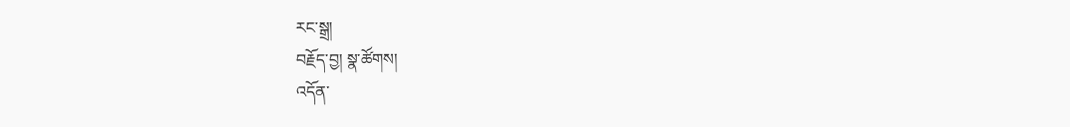རང་སྒྲ།
བརྗོད་བྱ། སྣ་ཚོགས།
འདོན་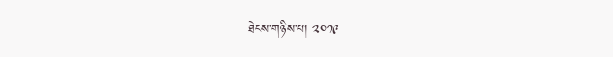ཐེངས་གཉིས་པ། ༢༠༡༩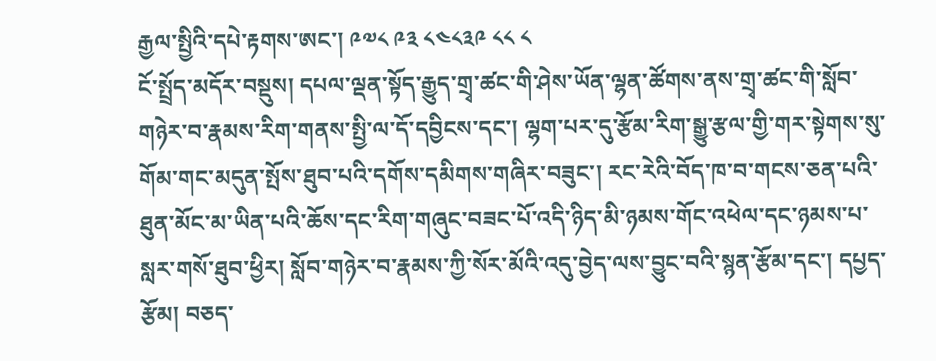རྒྱལ་སྤྱིའི་དཔེ་རྟགས་ཨང་། ༩༧༨ ༩༣ ༨༤༨༣༩ ༨༨ ༨
ངོ་སྤྲོད་མདོར་བསྡུས། དཔལ་ལྡན་སྟོད་རྒྱུད་གྲྭ་ཚང་གི་ཤེས་ཡོན་ལྷན་ཚོགས་ནས་གྲྭ་ཚང་གི་སློབ་གཉེར་བ་རྣམས་རིག་གནས་སྤྱི་ལ་དོ་དབྱིངས་དང་། ལྷག་པར་དུ་རྩོམ་རིག་སྒྱུ་རྩལ་གྱི་གར་སྟེགས་སུ་གོམ་གང་མདུན་སྤོས་ཐུབ་པའི་དགོས་དམིགས་གཞིར་བཟུང་། རང་རེའི་བོད་ཁ་བ་གངས་ཅན་པའི་ཐུན་མོང་མ་ཡིན་པའི་ཆོས་དང་རིག་གཞུང་བཟང་པོ་འདི་ཉིད་མི་ཉམས་གོང་འཕེལ་དང་ཉམས་པ་སླར་གསོ་ཐུབ་ཕྱིར། སློབ་གཉེར་བ་རྣམས་ཀྱི་སོར་མོའི་འདུ་བྱེད་ལས་བྱུང་བའི་སྙན་རྩོམ་དང་། དཔྱད་རྩོམ། བཅད་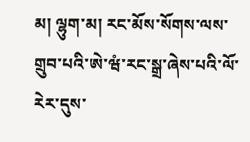མ། ལྷུག་མ། རང་མོས་སོགས་ལས་གྲུབ་པའི་ཨེ་ཝཾ་རང་སྒྲ་ཞེས་པའི་ལོ་རེར་དུས་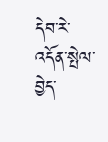དེབ་རེ་འདོན་སྤེལ་བྱེད་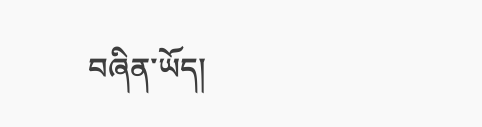བཞིན་ཡོད།